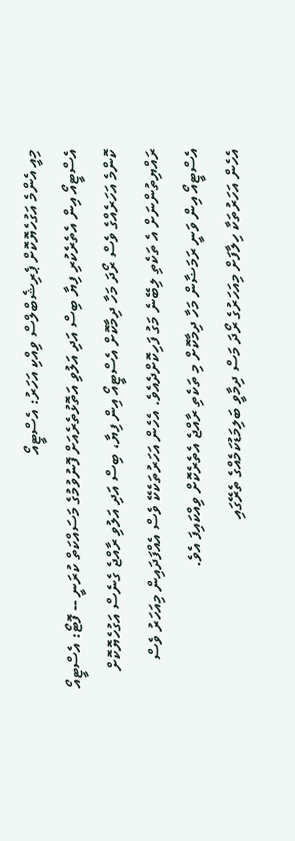މިއީ އެންމެ އަގުހެޔޮކޮށް ޕެރިޝެބްލްސް ވިއްކި އަހަރު: އެސްޓީއޯ
އެސްޓީއޯ އިން އެތެރެކުރި ފިޔާ ބިސް އަދި އަލުވި އަތޮޅުތެރެއަށް ފޮނުވުމުގެ މަސައްކަތް ކުރަނީ -- ފޮޓޯ: އެސްޓީއޯ
ކޮންމެ އަހަރެއްގެ ވެސް ރޯދަ މަހާ ދިމާކޮށް އެސްޓީއޯ އިން ފިޔާ، ބިސް އަދި އަލުވި ރާއްޖެ ގެނެސް އަގުހެޔޮކޮށް ރައްޔިތުންނަށް އެ ތަކެތި ލިބޭނެ މަގު ފަހިކޮށްދެއެވެ. އެހެން އަހަރުތަކެކޭ ވެސް އެއްފަދައިން މިއަހަރު ވެސް އެސްޓީއޯ އިން ވަނީ ރަމަޟާން މަހާ ދިމާކޮށް މި ތަކެތި ރާއްޖެ އެތެރެކޮށް ވިއްކައިފަ އެވެ.
އެހެން އަހަރުތަކާ ހިލާފަށް މިއަހަރުގެ ރޯދަ މަސް ދިމާވީ ބަލިމަޑުކަމެއްގެ ތެރޭގައި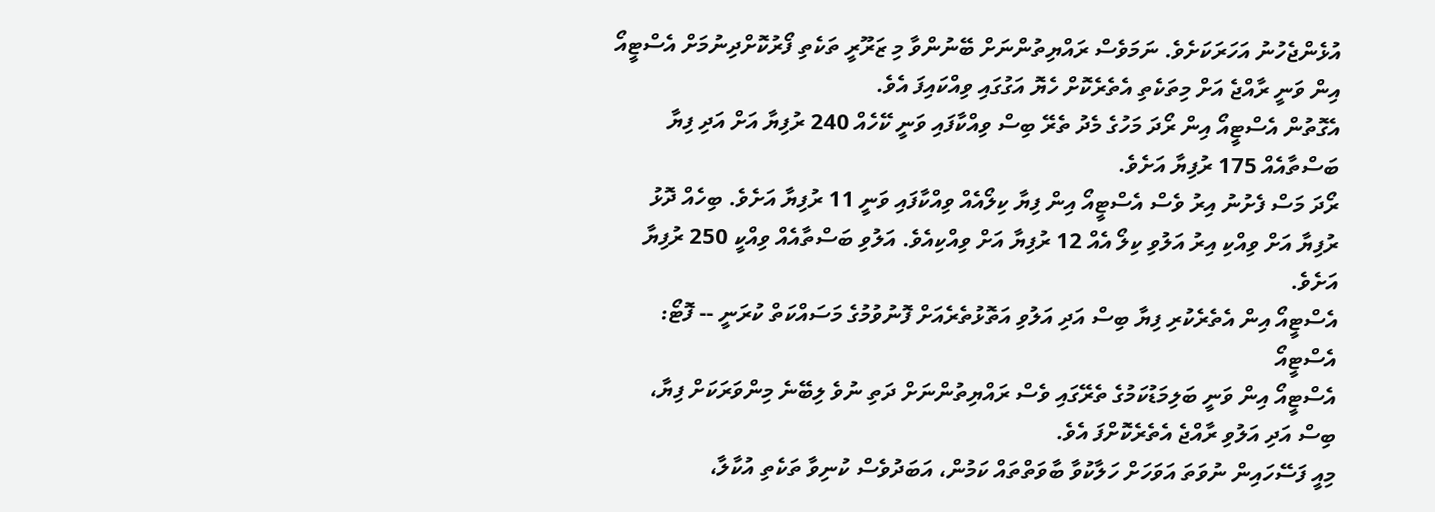އުޅެންޖެހުނު އަހަރަކަށެވެ. ނަމަވެސް ރައްޔިތުންނަށް ބޭނުންވާ މި ޒަރޫރީ ތަކެތި ފޯރުކޮށްދިނުމަށް އެސްޓީއޯ އިން ވަނީ ރާއްޖެ އަށް މިތަކެތި އެތެރެކޮށް ހެޔޮ އަގުގައި ވިއްކައިފަ އެވެ.
އެގޮތުން އެސްޓީއޯ އިން ރޯދަ މަހުގެ މެދު ތެރޭ ބިސް ވިއްކާފައި ވަނީ ކޭހެއް 240 ރުފިޔާ އަށް އަދި ފިޔާ ބަސްތާއެއް 175 ރުފިޔާ އަށެވެ.
ރޯދަ މަސް ފެށުނު އިރު ވެސް އެސްޓީއޯ އިން ފިޔާ ކިލޯއެއް ވިއްކާފައި ވަނީ 11 ރުފިޔާ އަށެވެ. ބިހެއް ދޮޅު ރުފިޔާ އަށް ވިއްކި އިރު އަލުވި ކިލޯ އެއް 12 ރުފިޔާ އަށް ވިއްކިއެވެ. އަލުވި ބަސްތާއެއް ވިއްކީ 250 ރުފިޔާ އަށެވެ.
އެސްޓީއޯ އިން އެތެރެކުރި ފިޔާ ބިސް އަދި އަލުވި އަތޮޅުތެރެއަށް ފޮނުވުމުގެ މަސައްކަތް ކުރަނީ -- ފޮޓޯ: އެސްޓީއޯ
އެސްޓީއޯ އިން ވަނީ ބަލިމަޑުކަމުގެ ތެރޭގައި ވެސް ރައްޔިތުންނަށް ދަތި ނުވެ ލިބޭނެ މިންވަރަކަށް ފިޔާ، ބިސް އަދި އަލުވި ރާއްޖެ އެތެރެކޮށްފަ އެވެ.
މިއީ ފަސޭހައިން ނުވަތަ އަވަހަށް ހަލާކުވާ ބާވަތްތައް ކަމުން، އަބަދުވެސް ކުނިވާ ތަކެތި އުކާލާ،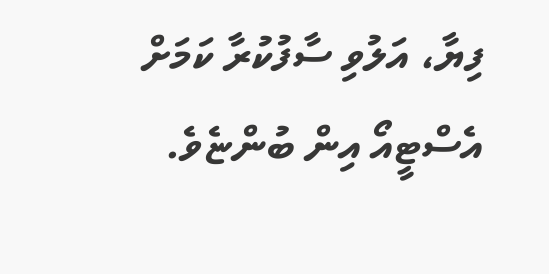ފިޔާ، އަލުވި ސާފުކުރާ ކަމަށް އެސްޓީއޯ އިން ބުންޏެވެ.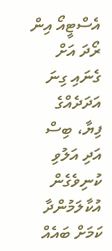އެސްޓީއޯ އިން ރޯދަ އަށް ގެނައި ގިނަ އަދަދެއްގެ ފިޔާ، ބިސް އަދި އަލުވި ކުނިވެގެން އުކާލަމުންދާ ކަމަށް ބައެއް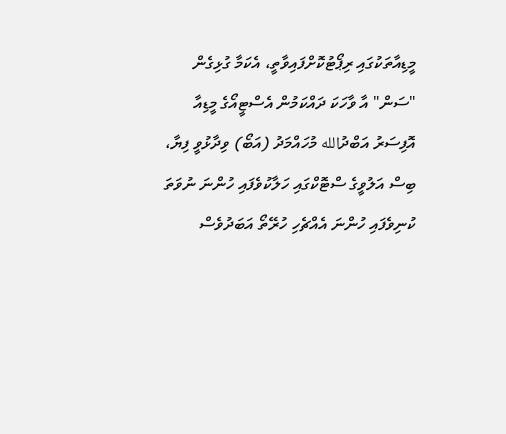މީޑިއާތަކުގައި ރިޕޯޓުކޮށްފައިވާތީ، އެކަމާ ގުޅިގެން "ސަން" އާ ވާހަކަ ދައްކަމުން އެސްޓީއޯގެ މީޑިއާ އޮފިސަރު އަބްދުالله މުހައްމަދު (އަބޯ) ވިދާޅުވީ ފިޔާ، ބިސް އަލުވީގެ ސްޓޮކްގައި ހަލާކުވެފައި ހުންނަ ނުވަތަ ކުނިވެފައި ހުންނަ އެއްޗެހި ހުރޭތޯ އަބަދުވެސް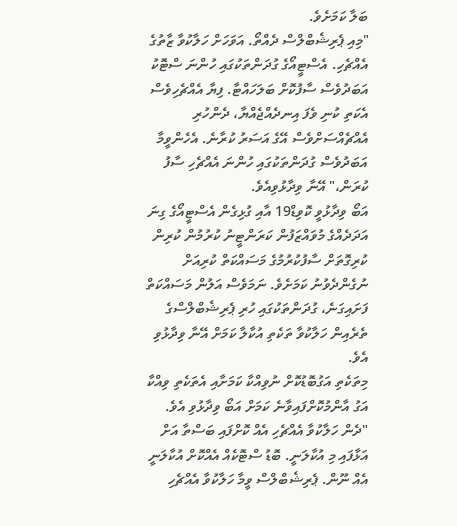ބަލާ ކަމަށެވެ.
"މިއި ޕެރިޝެބްލްސް ދެއްތޯ. އަވަހަށް ހަލާކުވާ ޒާތުގެ އެއްޗެހި. އެސްޓީއޯގެ ގުދަންތަކުގައި ހުންނަ ސްޓޮކު އަބަދުވެސް ސާފުކޮށް ބަލަހައްޓާ. ފިޔާ އެއްޗެހިވެސް އެކަތި ކުނި ވެފަ އިނދެއްޖެއްޔާ، ދެންހުރި އެއްޗެއްސަށްވެސް އޭގެ އަސަރު ކުރާނެ. އެހެންވީމާ އަބަދުވެސް ގުދަންތަކުގައި ހުންނަ އެއްޗެހި ސާފު ކުރަން،" އޭނާ ވިދާޅުވިއެވެ.
އަބޯ ވިދާޅުވީ ކޮވިޑް19 އާއި ގުޅިގެން އެސްޓީއޯގެ ގިނަ އަދަދެއްގެ މުވައްޒަފުން ކަރަންޓީނު ކުރުމުން ކުރިން ކުރިގޮތަށް ސާފުކުރުމުގެ މަސައްކަތް ކުރިއަށް ނުގެންދެވުނު ކަމަށެވެ. ނަމަވެސް އަލުން މަސައްކަތް ފަށައިގަނެ، ގުދަންތަކުގައި ހުރި ޕެރިޝެބްލްސްގެ ތެރެއިން ހަލާކުވާ ތަކެތި އުކާލާ ކަމަށް އޭނާ ވިދާޅުވި އެވެ.
މިތަކެތި އަގުބޮޑުކޮށް ނުވިއްކާ ކަމަށާއި އެތަކެތި ވިއްކާ އަގު އާންމުކޮށްފައިވާނެ ކަމަށް އަބޯ ވިދާޅުވި އެވެ.
"ދެން ހަލާކުވާ އެއްޗެހި އެއް ކޮށްފައި ބަސްތާ އަށް އަޅާފައި މި އުކާލަނީ. ބޮޑު ސްޓޮކެއް އެއްކޮށް އުކާލަނީ އެއް ނޫން. ޕެރިޝެބްލްސް ވީމާ ހަލާކުވާ އެއްޗެހި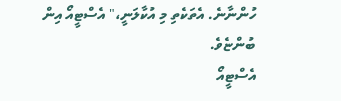ހުންނާނެ. އެތަކެތި މި އުކާލަނީ،" އެސްޓީއޯ އިން ބުންޏެވެ.
އެސްޓީއޯ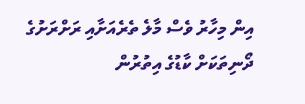އިން މިހާރު ވެސް މާލެ ތެރެއަށާއި ރަށްރަށުގެ ދޯނިތަކަށް ކާޑުގެ އިތުރުން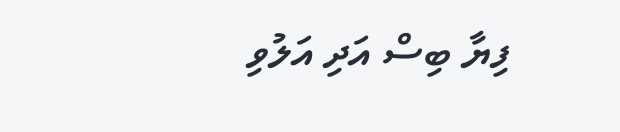ފިޔާ ބިސް އަދި އަލުވި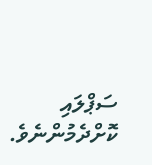ސަޕްލައި ކޮށްދެމުންނެވެ.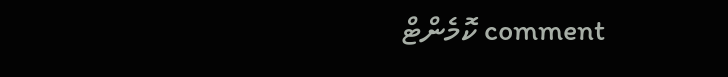comment ކޮމެންޓް